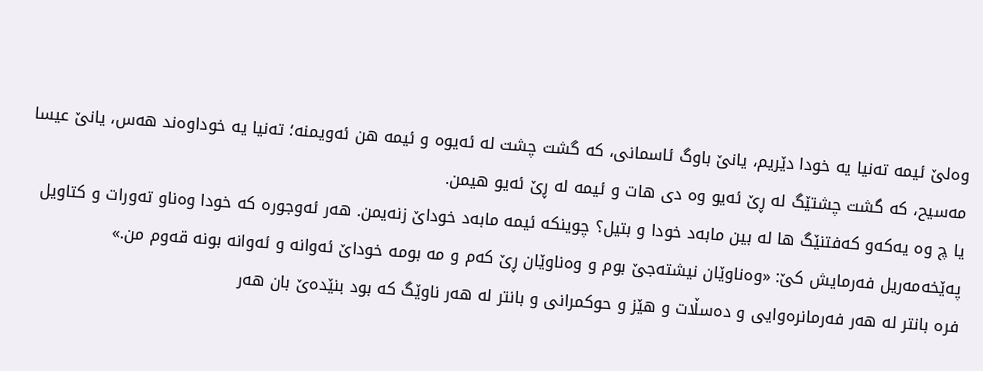وەلێ ئیمه تەنیا یە خودا دێریم، یانێ باوگ ئاسمانی، که گشت چشت له ئەیوه و ئیمه هن ئەویمنه؛ تەنیا یە خوداوەند هەس، یانێ عیسا مەسیح، که گشت چشتێگ له ڕێ ئەیو وه دی هات و ئیمه له ڕێ ئەیو هیمن.
یا چ وه یەکەو کەفتنێگ ها له بین مابەد خودا و بتیل؟ چوینکه ئیمه مابەد خوداێ زنەیمن. هەر ئەوجورە که خودا وەناو تەورات و کتاویل پەێخەمەریل فەرمایش کێ: «وەناوێان نیشتەجێ بوم و وەناوێان ڕێ کەم و مه بومه خوداێ ئەوانه و ئەوانه بونه قەوم من.»
فره بانتر له هەر فەرمانرەوایی و دەسڵات و هێز و حوکمرانی و بانتر له هەر ناوێگ که بود بنێدەێ بان هەر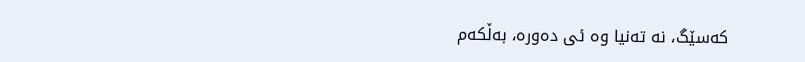کەسێگ، نه تەنیا وه ئی دەوره، بەڵکەم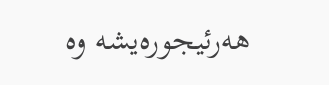هەرئیجورەیشه وه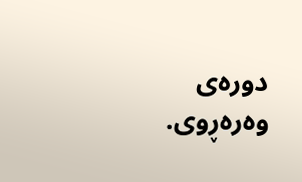دورەی وەرەڕوی.